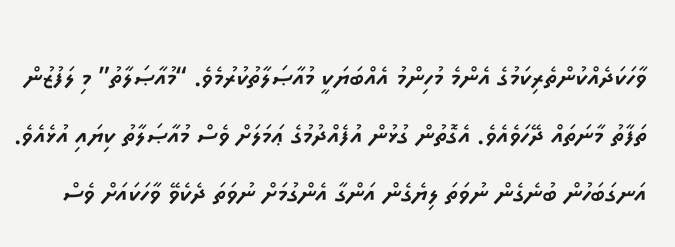ވާހަކަދެއްކުންތެރިކަމުގެ އެންމެ މުހިންމު އެއްބަޔަކީ މުއާޞަލާތުކުރުމެވެ. “މުއާޞަލާތު” މި ލަފުޒުން ތަފާތު މާނަތައް ދޭހަވެއެވެ. އެގޮތުން ގުޅުން އުފެއްދުމުގެ ޢަމަލަށް ވެސް މުއާޞަލާތު ކިޔައި އުޅެއެވެ. އަނގަބަހުން ބުނެގެން ނުވަތަ ލިޔެގެން އަންގާ އެންގުމަށް ނުވަތަ ދެކެވޭ ވާހަކައަށް ވެސް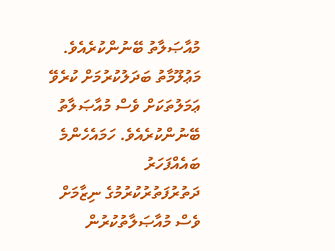މުއާޞަލާތު ބޭނުންކުރެއެވެ. މަޢުލޫމާތު ބަދަލުކުރުމަށް ކުރެވޭ ޢަމަލުތަކަށް ވެސް މުއާޞަލާތު ބޭނުންކުރެއެވެ. ހަމައެހެންމެ ބައެއްފަހަރު ދަތުރުފަތުރުކުރުމުގެ ނިޒާމަށް ވެސް މުއާޞަލާތުކުރުން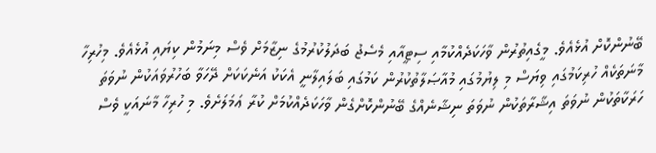ބޭނުންކޮށް އުޅެއެވެ. މީގެއިތުރުން ވާހަކަދެއްކުމާއި ސިޓީއާއި މެސެޖު ބަދަލުކުރުމުގެ ނިޒާމަށް ވެސް މިނަމުން ކިޔައި އުޅެއެވެ. މިހުރިހާ މާނަތަކެއް ހުރިކަމުގައި ވިޔަސް މި ލިޔުމުގައި މުއާޞަލާތުކުރުން ކަމުގައި ބަލައިލާނީ އެކަކު އަނެކަކަށް ދޭހަވާ ބަހުރުވައަކުން ނުވަތަ ހަރަކާތަކުން ނުވަތަ އިޝާރާތަކުން ނުވަތަ ނިޝާނެއްގެ ބޭނުންކޮށްގެން ވާހަކަދެއްކުމަށް ކުރާ ޢަމަލަށެވެ. މި ހުރިހާ މާނައަކީ ވެސް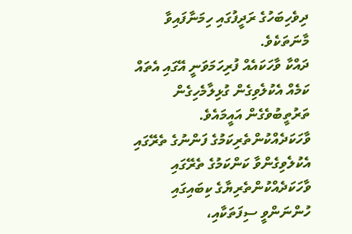ދިވެހިބަހުގެ ރަދީފުގައި ހިމަނާފައިވާ މާނަތަކެވެ.
ދައްކާ ވާހަކައެއް ފުރިހަމަވަނީ އޭގައި އެތައް ކަމެއް އެކުލެވިގެން ގުޅިލާމެހިގެން ތަރުތީބުވެގެން އައީމައެވެ. ވާހަކަދެއްކުންތެރިކަމުގެ ފަންނުގެ ތެރޭގައި އެކުލެވިގެންވާ ކަންކަމުގެ ތެރޭގައި ވާހަކަދެއްކުންތެރިޔާގެ ކިބައިގައި ހުންނަންވީ ސިފަތަކާއި،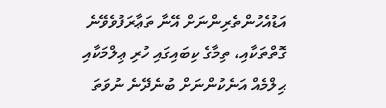އަޑުއެހުންތެރިންނަށް އޭނާ ތަޢާރަފުވެވޭނެ ގޮތްތަކާއި، ތިމާގެ ކިބައިގައި ހުރި ޢިލްމަކާއި ޙިލްމެއް އަނެކުންނަށް ބުނެދޭނެ ނުވަތަ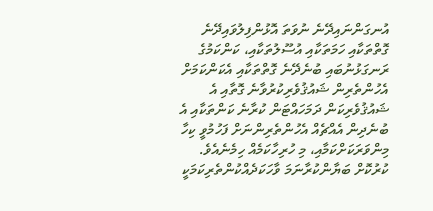އުނގަންނައިދޭނެ ނުވަތަ އޮޅުންފިލުވައިދޭނެ ގޮތްތަކާއި ހަމަތަކާއި އުސޫލުތަކާއި، ކަންކަމުގެ ރަނގަޅުނުބައި ބުނެދޭނެ ގޮތްތަކާއި އެކަންކަމަށް އެހުންތެރިން ޝައުޤުވެރިކުރުވާނެ ގޮތާއި އެ ޝައުޤުވެރިކަން ދަމަހައްޓަން ކުރާނެ ކަންތަކާއި އެ ބުނެދިން އެއްޗެއް އެހުންތެރިންނަށް ފަހުމުވީ ކިހާ މިންވަރަކަށްކަމާއި، މި ހުރިހާކަމެއް ހިމެނެއެވެ. ކުރުކޮށް ބަޔާންކުރާނަމަ ވާހަކަދެއްކުންތެރިކަމަކީ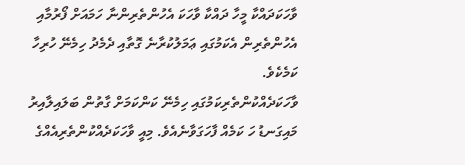ވާހަކަދައްކާ މީހާ ދައްކާ ވާހަކަ އެހުންތެރިންނާ ހަމައަށް ފޯރުމާއި އެހުންތެރިން އެކަމުގައި ޢަމަލުކުރާނެ ގޮތާއި ދެމެދު ހިމެނޭ ހުރިހާ ކަމެކެވެ.
ވާހަކަދެއްކުންތެރިކަމުގައި ހިމެނޭ ކަންކަމަށް ގާތުން ބަލައިލާއިރު މައިގަނޑު ހަ ކަމެއް ފާހަގަވާނެއެވެ. މިއީ ވާހަކަދެއްކުންތެރިއެއްގެ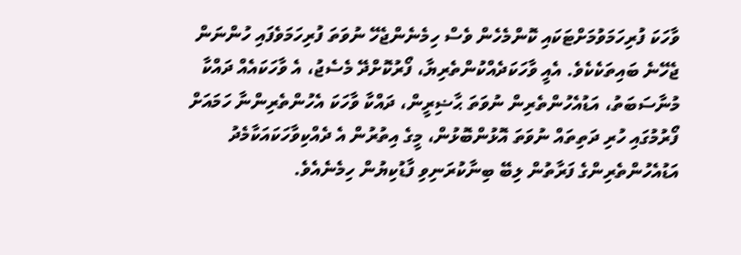ވާހަކަ ފުރިހަމަވުމަށްޓަކައި ކޮންމެހެން ވެސް ހިމެނެންޖެހޭ ނުވަތަ ފުރިހަމަވެފައި ހުންނަން ޖެހޭނެ ބައިތަކެކެވެ. އެއީ ވާހަކަދެއްކުންތެރިޔާ، ފޯރުކޮށްދޭ މެސެޖު، އެ ވާހަކައެއް ދައްކާ މުނާސަބަތު، އަޑުއެހުންތެރިން ނުވަތަ ޙާޟިރީން، ދައްކާ ވާހަކަ އެހުންތެރިންނާ ހަމައަށް ފޯރުމުގައި ހުރި ދަތިތައް ނުވަތަ އޮޅުންބޮޅުން، މީގެ އިތުރުން އެ ދެއްކިވާހަކައަކާމެދު އަޑުއެހުންތެރިންގެ ފަރާތުން ލިބޭ ބިނާކުރަނިވި ފާޑުކިޔުން ހިމެނެއެވެ.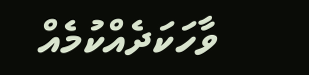ވާހަކަދެއްކުމެއް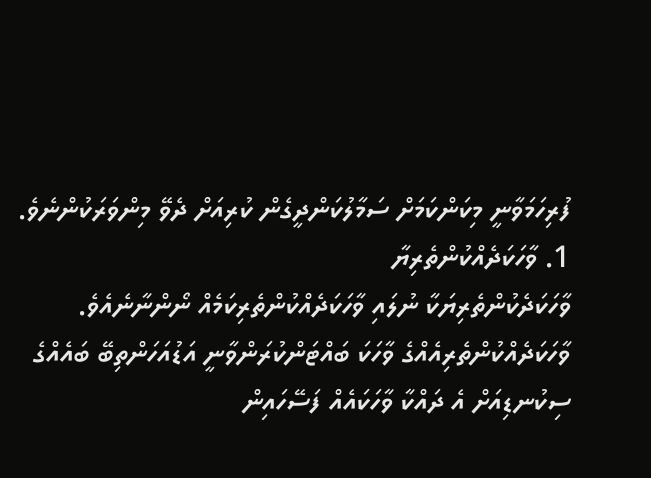ފުރިހަމަވާނީ މިކަންކަމަށް ސަމާލުކަންދީގެން ކުރިއަށް ދެވޭ މިންވަރަކުންނެވެ.
1. ވާހަކަދެއްކުންތެރިޔާ
ވާހަކަދެކުންތެރިޔަކާ ނުލައި ވާހަކަދެއްކުންތެރިކަމެއް ނޯންނާނެއެވެ. ވާހަކަދެއްކުންތެރިއެއްގެ ވާހަކަ ބައްޓަންކުރަންވާނީ އަޑުއަހަންތިބޭ ބައެއްގެ ސިކުނޑިއަށް އެ ދައްކާ ވާހަކައެއް ފަސޭހައިން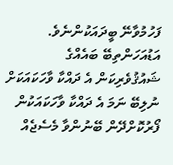ފަހުމުވާނޭ ބީދައަކުންނެވެ. އަޑުއަހަންތިބޭ ބައެއްގެ ޝައުޤުވެރިކަން އެ ދައްކާ ވާހަކައަކަށް ނުލިބޭ ނަމަ އެ ދައްކާ ވާހަކައަކުން ފޯރުކޮށްދޭން ބޭނުންވާ މެސެޖެއް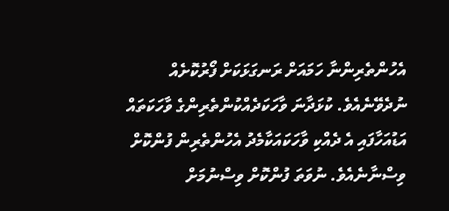އެހުންތެރިންނާ ހަމައަށް ރަނގަޅަކަށް ފޯރުކޮށެއް ނުދެވޭނެއެވެ. ކުޅަދާނަ ވާހަކަދެއްކުންތެރިންގެ ވާހަކަތައް އަޑުއަހާފައި އެ ދެއްކި ވާހަކައަކާމެދު އެހުންތެރިން ފުންކޮށް ވިސްނާނެއެވެ. ނުވަތަ ފުންކޮށް ވިސްނުމަށް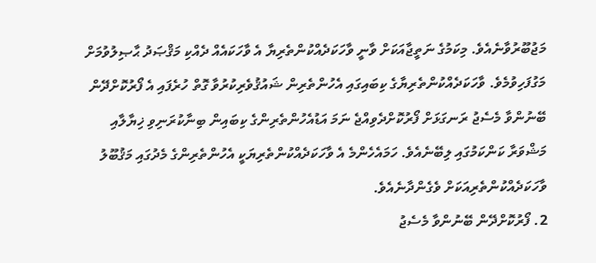މަޖުބޫރުވާނެއެވެ. މިކަމުގެ ނަތީޖާއަކަށް ވާނީ ވާހަކަދެއްކުންތެރިޔާ އެ ވާހަކައެއް ދެއްކި މަޤްޞަދު ޙާޞިލުވުމަށް މަގުފަހިވުމެވެ. ވާހަކަދެއްކުންތެރިޔާގެ ކިބައިގައި އެހުންތެރިން ޝައުޤުވެރިކުރުވާ ގޮތް ހުރެފައި އެ ފޯރުކޮށްދޭން ބޭނުންވާ މެސެޖު ރަނގަޅަށް ފޯރުކޮށްދެވިއްޖެ ނަމަ އަޑުއެހުންތެރިންގެ ކިބައިން ބިނާކުރަނިވި ޚިޔާލާއި މަޝްވަރާ ކަންކަމުގައި ލިބޭނެއެވެ. ހަމައެހެންމެ އެ ވާހަކަދެއްކުންތެރިޔަކީ އެހުންތެރިންގެ މެދުގައި މަޤުބޫލު ވާހަކަދެއްކުންތެރިއަކަށް ވެގެންދާނެއެވެ.
2. ފޯރުކޮށްދޭން ބޭނުންވާ މެސެޖު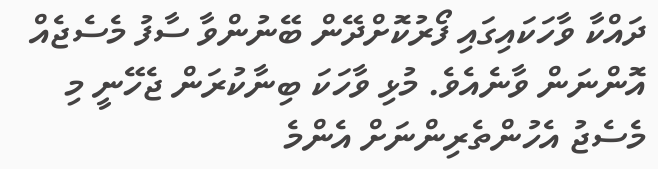ދައްކާ ވާހަކައިގައި ފޯރުކޮށްދޭން ބޭނުންވާ ސާފު މެސެޖެއް އޮންނަން ވާނެއެވެ. މުޅި ވާހަކަ ބިނާކުރަން ޖެހޭނީ މި މެސެޖު އެހުންތެރިންނަށް އެންމެ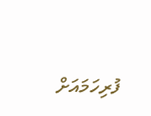ފުރިހަމައަށް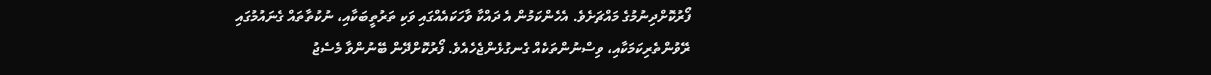ފޯރުކޮށްދިނުމުގެ މައްޗަށެވެ. އެހެންކަމުން އެ ދައްކާ ވާހަކައެއްގައި ވަކި ތަރުތީބަކާއި، ނުކުތާތައް ގެނައުމުގައި ރޭވުންތެރިކަމަކާއި، ވިސްނުންތަކެއް ގެނގުޅެންޖެހެއެވެ. ފޯރުކޮށްދޭން ބޭނުންވާ މެސެޖު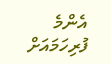އެންމެ ފުރިހަމައަށް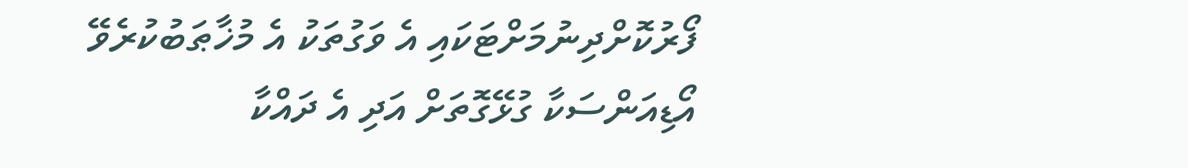ފޯރުކޮށްދިނުމަށްޓަކައި އެ ވަގުތަކު އެ މުޚާޠަބުކުރެވޭ އޯޑިއަންސަކާ ގުޅޭގޮތަށް އަދި އެ ދައްކާ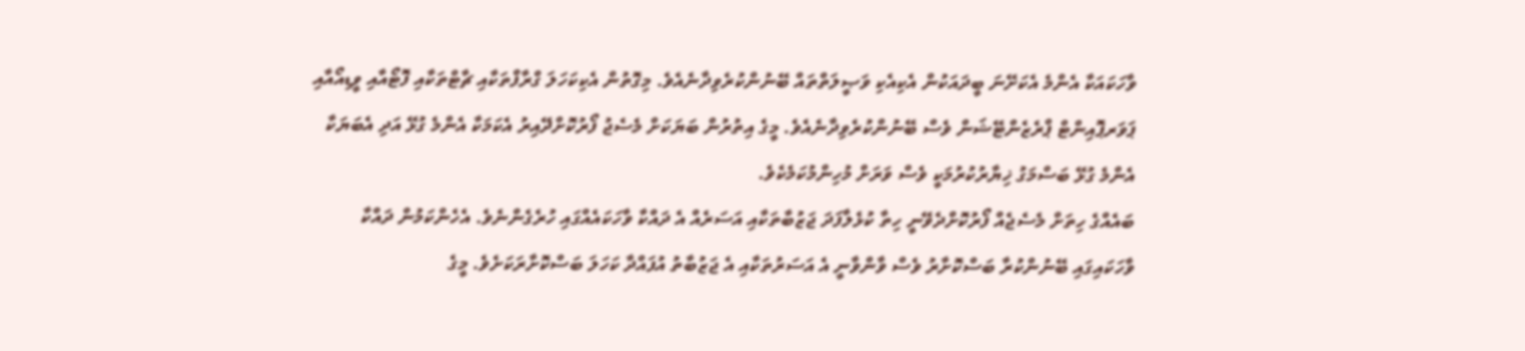ވާހަކައަކާ އެންމެ އެކަށޭނަ ބީދައަކުން އެކިއެކި ވަޞީލަތްތައް ބޭނުންކުރެވިދާނެއެވެ. މިގޮތުން އެކިކަހަލަ ގްރާފްތަކާއި ޗާޓްތަކާއި ފޮޓޯއާއި ވީޑިއޯއާއި ޕަވަރޕޮއިންޓް ޕްރެޒެންޓޭޝަން ވެސް ބޭނުންކުރެވިދާނެއެވެ. މީގެ އިތުރުން ބަޔަކަށް މެސެޖު ފޯރުކޮށްދޭއިރު އެކަމަކާ އެންމެ ގުޅޭ އަދި އެބަޔަކާ އެންމެ ގުޅޭ ބަސްމަގު ޚިޔާރުކުރުމަކީ ވެސް ވަރަށް މުހިންމުކަމެކެވެ.
ބައެއްގެ ހިތަށް މެސެޖެއް ފޯރުކޮށްދެވޭނީ ހިތާ ކުޅެލާފަދަ ޖަޒުބާތަކާއި އަސަރެއް އެ ދައްކާ ވާހަކައެއްގައި ހުރެގެންނެވެ. އެހެންކަމުން ދައްކާ ވާހަކައިގައި ބޭނުންކުރާ ބަސްކޮށާރު ވެސް ވާންވާނީ އެ އަސަރުތަކާއި އެ ޖަޒުބާތު އުފައްދާ ކަހަލަ ބަސްކޮށާރަކަށެވެ. މީގެ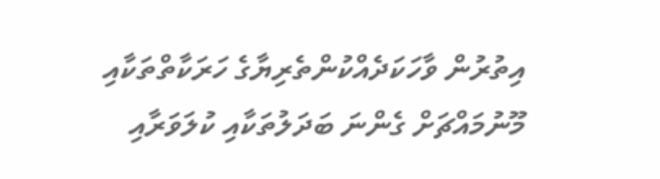އިތުރުން ވާހަކަދެއްކުންތެރިޔާގެ ހަރަކާތްތަކާއި މޫނުމައްޗަށް ގެންނަ ބަދަލުތަކާއި ކުލަވަރާއި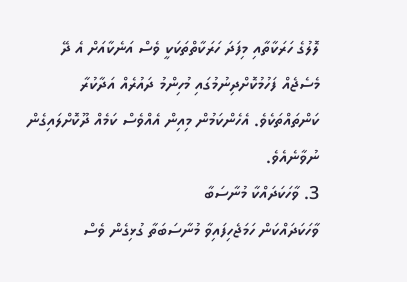ލޮލުގެ ހަރަކާތާއި މިފަދަ ހަރަކާތްތަކަކީ ވެސް އަނެކާއަށް އެ ދޭ މެސެޖެއް ފަހުމުކޮށްދިނުމުގައި މުހިންމު ދައުރެއް އަދާކުރާ ކަންތައްތަކެވެ. އެހެންކަމުން މިއިން އެއްވެސް ކަމެއް ދޫކޮށްލައިގެން ނުވާނެއެވެ.
3. ވާހަކަދައްކާ މުނާސަބާ
ވާހަކަދައްކަން ހަމަޖެހިފައިވާ މުނާސަބަތާ ގުޅިގެން ވެސް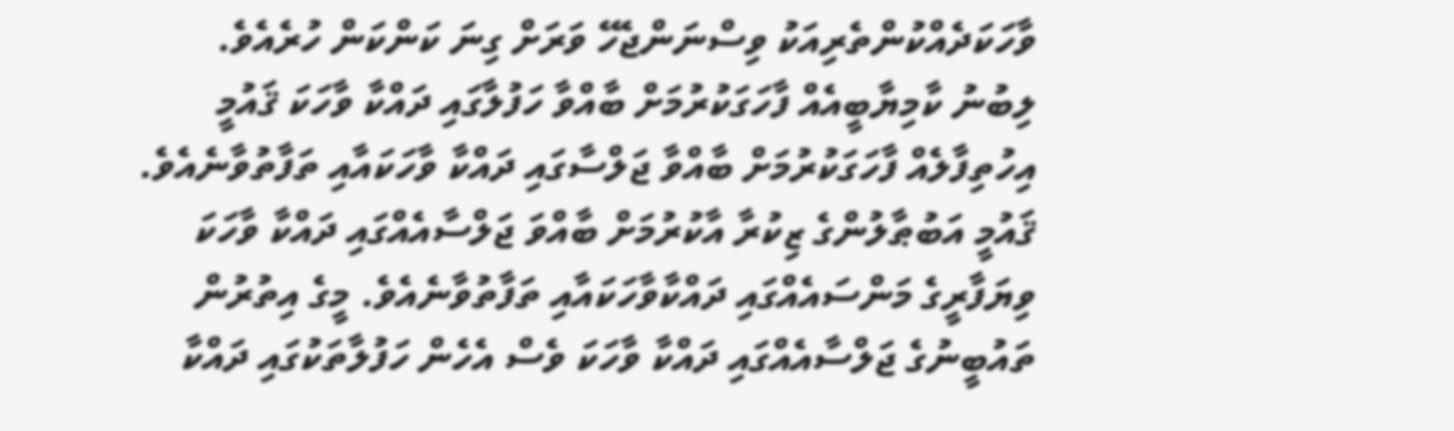ވާހަކަދެއްކުންތެރިއަކު ވިސްނަންޖެހޭ ވަރަށް ގިނަ ކަންކަން ހުރެއެވެ. ލިބުނު ކާމިޔާބީއެއް ފާހަގަކުރުމަށް ބާއްވާ ހަފުލާގައި ދައްކާ ވާހަކަ ޤައުމީ އިހުތިފާލެއް ފާހަގަކުރުމަށް ބާއްވާ ޖަލްސާގައި ދައްކާ ވާހަކައާއި ތަފާތުވާނެއެވެ. ޤައުމީ އަބުޠާލުންގެ ޒިކުރާ އާކުރުމަށް ބާއްވަ ޖަލްސާއެއްގައި ދައްކާ ވާހަކަ ވިޔަފާރީގެ މަންސައެއްގައި ދައްކާވާހަކައާއި ތަފާތުވާނެއެވެ. މީގެ އިތުރުން ތައުބީނުގެ ޖަލްސާއެއްގައި ދައްކާ ވާހަކަ ވެސް އެހެން ހަފުލާތަކުގައި ދައްކާ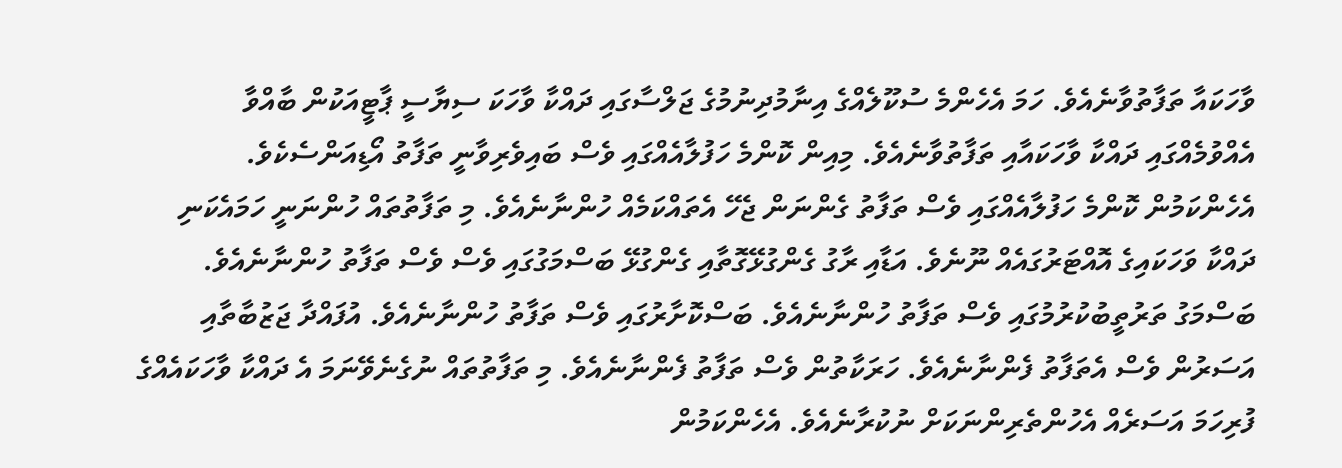ވާހަކައާ ތަފާތުވާނެއެވެ. ހަމަ އެހެންމެ ސުކޫލެއްގެ އިނާމުދިނުމުގެ ޖަލްސާގައި ދައްކާ ވާހަކަ ސިޔާސީ ޕާޓީއަކުން ބާއްވާ އެއްވުމެއްގައި ދައްކާ ވާހަކައާއި ތަފާތުވާނެއެވެ. މިއިން ކޮންމެ ހަފުލާއެއްގައި ވެސް ބައިވެރިވާނީ ތަފާތު އޯޑިއަންސެކެވެ. އެހެންކަމުން ކޮންމެ ހަފުލާއެއްގައި ވެސް ތަފާތު ގެންނަން ޖެހޭ އެތައްކަމެއް ހުންނާނެއެވެ. މި ތަފާތުތައް ހުންނަނީ ހަމައެކަނި ދައްކާ ވަހަކައިގެ އޮއްޓަރުގައެއް ނޫނެވެ. އަޑާއި ރާގު ގެންގުޅޭގޮތާއި ގެންގުޅޭ ބަސްމަގުގައި ވެސް ވެސް ތަފާތު ހުންނާނެއެވެ. ބަސްމަގު ތަރުތީބުކުރުމުގައި ވެސް ތަފާތު ހުންނާނެއެވެ. ބަސްކޮށާރުގައި ވެސް ތަފާތު ހުންނާނެއެވެ. އުފައްދާ ޖަޒުބާތާއި އަސަރުން ވެސް އެތަފާތު ފެންނާނެއެވެ. ހަރަކާތުން ވެސް ތަފާތު ފެންނާނެއެވެ. މި ތަފާތުތައް ނުގެނެވޭނަމަ އެ ދައްކާ ވާހަކައެއްގެ ފުރިހަމަ އަސަރެއް އެހުންތެރިންނަކަށް ނުކުރާނެއެވެ. އެހެންކަމުން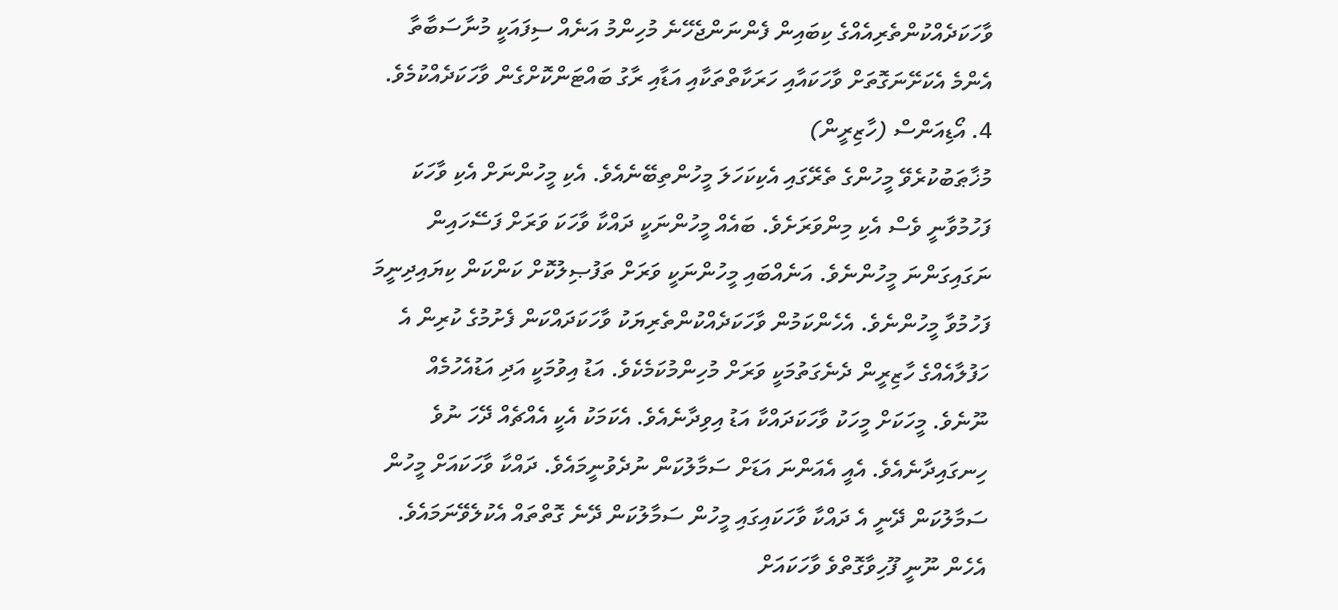ވާހަކަދެއްކުންތެރިއެއްގެ ކިބައިން ފެންނަންޖެހޭނެ މުހިންމު އަނެއް ސިފައަކީ މުނާސަބާތާ އެންމެ އެކަށޭނަގޮތަށް ވާހަކައާއި ހަރަކާތްތަކާއި އަޑާއި ރާގު ބައްޓަންކޮށްގެން ވާހަކަދެއްކުމެވެ.
4. އޯޑިއަންސް (ހާޒިރީން)
މުޚާޠަބުކުރެވޭ މީހުންގެ ތެރޭގައި އެކިކަހަލަ މީހުންތިބޭނެއެވެ. އެކި މީހުންނަށް އެކި ވާހަކަ ފަހުމުވާނީ ވެސް އެކި މިންވަރަށެވެ. ބައެއް މީހުންނަކީ ދައްކާ ވާހަކަ ވަރަށް ފަސޭހައިން ނަގައިގަންނަ މީހުންނެވެ. އަނެއްބައި މީހުންނަކީ ވަރަށް ތަފުޞިލުކޮށް ކަންކަން ކިޔައިދިނީމަ ފަހުމުވާ މީހުންނެވެ. އެހެންކަމުން ވާހަކަދެއްކުންތެރިޔަކު ވާހަކަދައްކަން ފެށުމުގެ ކުރިން އެ ހަފުލާއެއްގެ ހާޒިރީން ދެނެގަތުމަކީ ވަރަށް މުހިންމުކަމެކެވެ. އަޑު އިވުމަކީ އަދި އަޑުއެހުމެއް ނޫނެވެ. މީހަކަށް މީހަކު ވާހަކަދައްކާ އަޑު އިވިދާނެއެވެ. އެކަމަކު އެކީ އެއްޗެއް ދޭހަ ނުވެ ހިނގައިދާނެއެވެ. އެއީ އެއަންނަ އަޑަށް ސަމާލުކަން ނުދެވުނީމައެވެ. ދައްކާ ވާހަކައަށް މީހުން ސަމާލުކަން ދޭނީ އެ ދައްކާ ވާހަކައިގައި މީހުން ސަމާލުކަން ދޭނެ ގޮތްތައް އެކުލެވޭނަމައެވެ. އެހެން ނޫނީ ފޫހިވާގޮތްވެ ވާހަކައަށް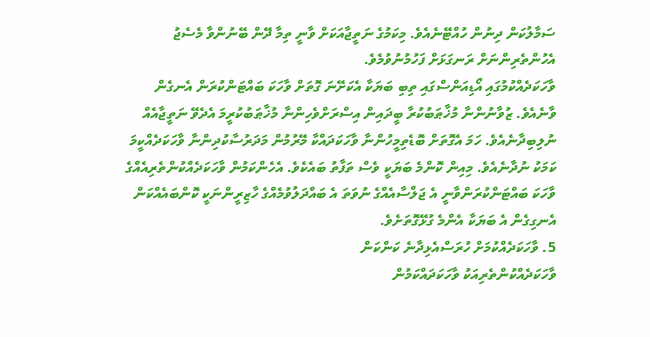ސަމާލުކަން ދިނުން ހުއްޓޭނެއެވެ. މިކަމުގެ ނަތީޖާއަކަށް ވާނީ ތިމާ ދޭން ބޭނުންވާ މެސެޖު އެހުންތެރިންނަށް ރަނގަޅަށް ފަހުމުނުވުމެވެ.
ވާހަކަދެއްކުމުގައި އޯޑިއަންސްގައި ތިބި ބަޔަކާ އެކަށޭނަ ގޮތަށް ވާހަކަ ބައްޓަންކުރަން އެނގެން ވާނެއެވެ. ޒުވާނުންނާ މުޚާޠަބުކުރާ ބީދައިން އިސްރަށްވެހިންނާ މުޚާޠަބުކުރީމަ އެދެވޭ ނަތީޖާއެއް ނުލިބިދާނެއެވެ. ހަމަ އެގޮތަށް ބޮޑެތިމީހުންނާ ވާހަކަދައްކާ މޭރުމުން މަދަރުސާކުދިންނާ ވާހަކަދެއްކީމަ ކަމަކު ނުދާނެއެވެ. މިއިން ކޮންމެ ބަޔަކީ ވެސް ތަފާތު ބައެކެވެ. އެހެންކަމުން ވާހަކަދެއްކުންތެރިއެއްގެ ވާހަކަ ބައްޓަންކުރަންވާނީ އެ ޖަލްސާއެއްގެ ނުވަތަ އެ ބައްދަލުވުމެއްގެ ހާޒިރީންނަކީ ކޮންބައެއްކަން އެނގިގެން އެ ބަޔަކާ އެންމެ ގުޅޭގޮތަށެވެ.
5. ވާހަކަދެއްކުމަށް ހުރަސްއެޅިދާނެ ކަންކަން
ވާހަކަދެއްކުންތެރިއަކު ވާހަކަދައްކަމުން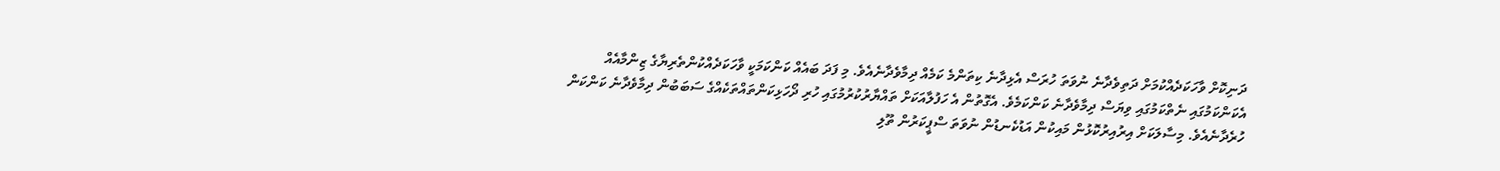ދަނިކޮށް ވާހަކަދެއްކުމަށް ދަތިވެދާނެ ނުވަތަ ހުރަސް އެޅިދާނެ ކިތަންމެ ކަމެއް ދިމާވެދާނެއެވެ. މި ފަދަ ބައެއް ކަންކަމަކީ ވާހަކަދެއްކުންތެރިޔާގެ ޒިންމާއެއް އެކަންކަމުގައި ނެތްކަމުގައި ވިޔަސް ދިމާވެދާނެ ކަންކަމެވެ. އެގޮތުން އެ ހަފުލާއަކަށް ތައްޔާރުކުރުމުގައި ހުރި ދޯހަޅިކަންތައްތަކެއްގެ ސަބަބުން ދިމާވެދާނެ ކަންކަން ހުރެދާނެއެވެ. މިސާލަކަށް އިރުއިރުކޮޅުން މައިކުން އަޑުކެނޑުން ނުވަތަ ސްޕީކަރުން ތޫލި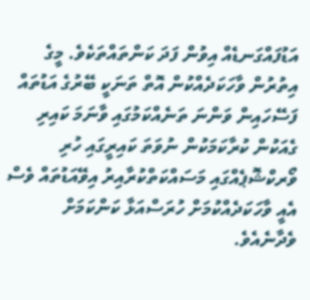އަޑުފައްގަނޑެއް އިވުން ފަދަ ކަންތައްތަކެވެ. މީގެ އިތުރުން ވާހަކަދެއްކުން އޮތް ތަނަކީ ބޭރުގެ އަޑުތައް ފަސޭހައިން ވަންނަ ތަނެއްކަމުގައި ވާނަމަ ކައިރި ގެއަކުން ކުރާކަމަކުން ނުވަތަ ކައިރީގައި ހުރި ވޯރކްޝޮޕެއްގައި މަސައްކަތްކުރާއިރު އިވޭއަޑުތައް ވެސް އެއީ ވާހަކަދެއްކުމަށް ހުރަސްއަޅާ ކަންކަމަށް ވެދާނެއެވެ.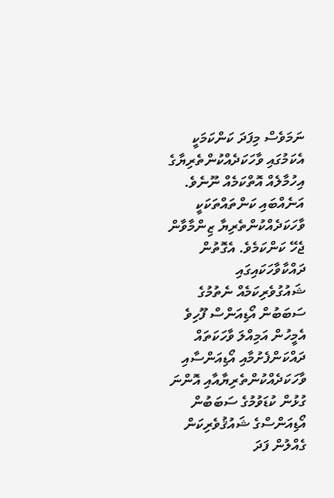ނަމަވެސް މިފަދަ ކަންކަމަކީ އެކަމުގައި ވާހަކަދެއްކުންތެރިޔާގެ އިހުމާލެއް އޮތްކަމެއް ނޫނެވެ. އަނެއްބައި ކަންތައްތަކަކީ ވާހަކަދެއްކުންތެރިޔާ ޒިންމާވާން ޖެހޭ ކަންކަމެވެ. އެގޮތުން ދައްކާވާހަކައިގައި ޝައުގުވެރިކަމެއް ނެތުމުގެ ސަބަބުން އޯޑިއަންސް ފޫހިވެ އެމީހުން އަމިއްލަ ވާހަކަތައް ދައްކަންފެށުމާއި އޯޑިއަންސާއި ވާހަކަދެއްކުންތެރިޔާއާއި އޮންނަ ގުޅުން ކުޑަވުމުގެ ސަބަބުން އޯޑިއަންސްގެ ޝައުޤުވެރިކަން ގެއްލުން ފަދަ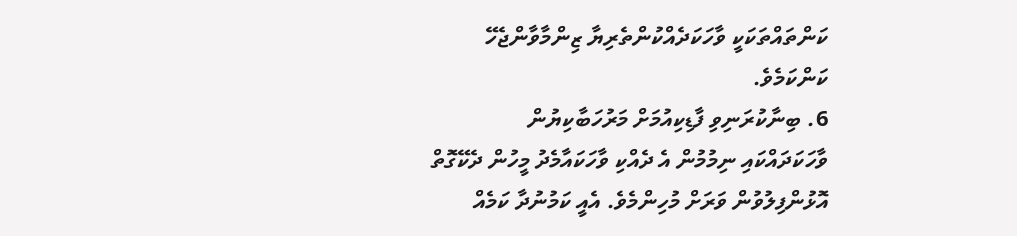ކަންތައްތަކަކީ ވާހަކަދެއްކުންތެރިޔާ ޒިންމާވާންޖެހޭ ކަންކަމެވެ.
6. ބިނާކުރަނިވި ފާޑިކިއުމަށް މަރުހަބާކިޔުން
ވާހަކަދައްކައި ނިމުމުން އެ ދެއްކި ވާހަކައާމެދު މީހުން ދެކޭގޮތް އޮޅުންފިލުވުން ވަރަށް މުހިންމެވެ. އެއީ ކަމުނުދާ ކަމެއް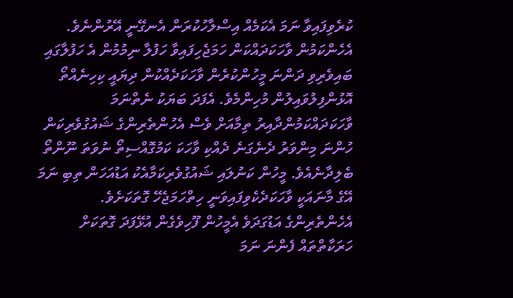ކުރެވިފައިވާ ނަމަ އެކަމެއް އިސްލާހުކުރަން އެނގޭނީ އޭރުންނެވެ. އެހެންކަމުން ވާހަކަދައްކަން ހަމަޖެހިފައިވާ ހަފުލާ ނިމުމުން އެ ހަފުލާގައި ބައިވެރިވި ދަންނަ މީހުންކުރެން ވާހަކަދެއްކުން ދިޔައީ ކިހިނެއްތޯ އޮޅުންފިލުވައިލުން މުހިންމެވެ. އެފަދަ ބަޔަކު ނެތްނަމަ ވާހަކަދައްކަމުންދާއިރު ތިމާއަށް ވެސް އެހުންތެރިންގެ ޝައުގުވެރިކަން ހުންނަ މިންވަރު ދެނެގަނެ ދެއްކި ވާހަކަ ކަމުގޮއްސިތޯ ނުވަތަ ނޫންތޯ ބެލިދާނެއެވެ. މީހުން ކަނުލައި ޝައުގުވެރިކަމާއެކު އަޑުއަހަން ތިބި ނަމަ އޭގެ މާނައަކީ ވާހަކަދެކެވިފައިވަނީ ހިތްހަމަޖެހޭ ގޮތަކަށެވެ. އެހެންތެރިންގެ އަޑުގަދަވެ އެމީހުން ފޫހިވެގެން އުޅޭފަދަ ގޮތަކަށް ހަރަކާތްތައް ފެންނަ ނަމަ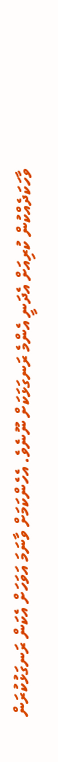ވާހަކަދެއްކުން ކުރިއަށް އެދަނީ އެންމެ ރަނގަޅަކަށް ނޫނެވެ. އެހެންކަމަށް ވާނަމަ އަވަހަށް އެކަން ރަނގަޅުކުރަން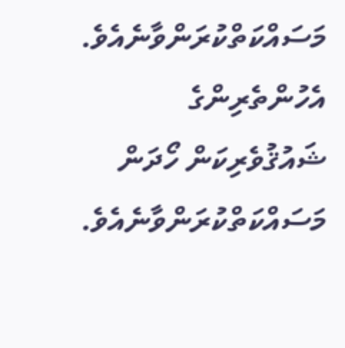މަސައްކަތްކުރަންވާނެއެވެ. އެހުންތެރިންގެ ޝައުޤުވެރިކަން ހޯދަން މަސައްކަތްކުރަންވާނެއެވެ.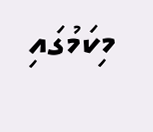މިކަމުގައި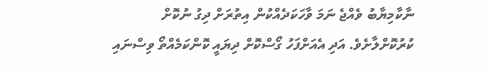ނާކާމިޔާބު ވެއްޖެ ނަމަ ވާހަކަދެއްކުން އިތުރަށް ދިގު ނުކޮށް ކުރުކޮށްލާށެވެ. އަދި އެއަށްފަހު ގޯސްކޮށް ދިޔައީ ކޮންކަމެއްތޯ ވިސްނައި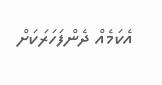އެކަމެއް ދެންފަހަރަކަށް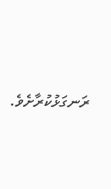ރަނގަޅުކުރާށެވެ.